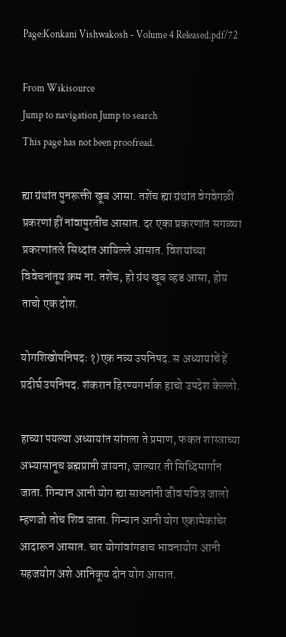Page:Konkani Vishwakosh - Volume 4 Released.pdf/72

From Wikisource
Jump to navigation Jump to search
This page has not been proofread.

ह्या ग्रंथांत पुनरूक्ती खूब आसा. तशेंच ह्या ग्रंथांत वेगवेगळीं प्रकरणां हीं नांवापुरतींच आसात. दर एका प्रकरणांत सगळ्या प्रकरणांतले सिध्दांत आयिल्ले आसात. विशयांच्या विवेचनांतूय क्रम ना. तशेंच, हो ग्रंथ खूब व्हड आसा, होय ताचो एक दोश.

योगशिखोपनिषदः १)एक नव्य उपनिषद. स अध्यायांचें हें प्रदीर्घ उपनिषद. शंकरान हिरण्यगर्भाक हाचो उपदेश केल्लो.

हाच्या पयल्या अध्यायांत सांगला ते प्रमाण, फकत शास्त्राच्या अभ्यासानूच ब्रह्मप्राप्ती जायना, जाल्यार ती सिध्दिमार्गान जाता. गिन्यान आनी योग ह्या साधनांनी जीव पवित्र जालो म्हणजो तोच शिव जाता. गिन्यान आनी योग एकामेकांचेर आदारून आसात. चार योगांवांगडाच भावनायोग आनी सहजयोग अशे आनिकूय दोन योग आसात.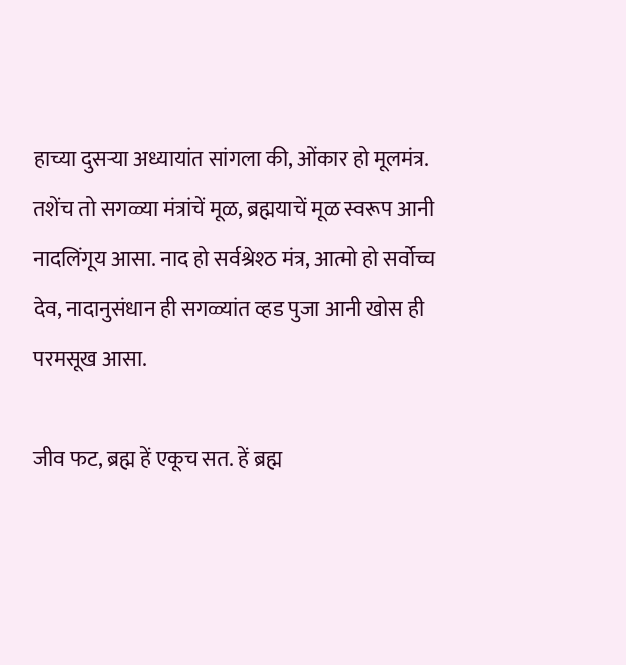हाच्या दुसऱ्या अध्यायांत सांगला की, ओंकार हो मूलमंत्र. तशेंच तो सगळ्या मंत्रांचें मूळ, ब्रह्मयाचें मूळ स्वरूप आनी नादलिंगूय आसा. नाद हो सर्वश्रेश्ठ मंत्र, आत्मो हो सर्वोच्च देव, नादानुसंधान ही सगळ्यांत व्हड पुजा आनी खोस ही परमसूख आसा.

जीव फट, ब्रह्म हें एकूच सत. हें ब्रह्म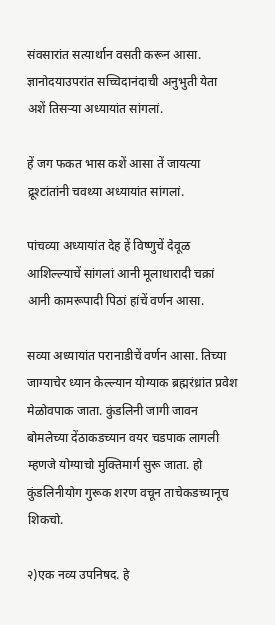संवसारांत सत्यार्थान वसती करून आसा. ज्ञानोदयाउपरांत सच्चिदानंदाची अनुभुती येता अशें तिसऱ्या अध्यायांत सांगलां.

हें जग फकत भास कशें आसा तें जायत्या द्रूश्टांतांनी चवथ्या अध्यायांत सांगलां.

पांचव्या अध्यायांत देह हें विष्णुचें देवूळ आशिल्ल्याचें सांगलां आनी मूलाधारादी चक्रां आनी कामरूपादी पिठां हांचें वर्णन आसा.

सव्या अध्यायांत परानाडीचें वर्णन आसा. तिच्या जाग्याचेर ध्यान केल्ल्यान योग्याक ब्रह्मरंध्रांत प्रवेश मेळोवपाक जाता. कुंडलिनी जागी जावन बोमलेच्या देंठाकडच्यान वयर चडपाक लागली म्हणजे योग्याचो मुक्तिमार्ग सुरू जाता. हो कुंडलिनीयोग गुरूक शरण वचून ताचेकडच्यानूच शिकचो.

२)एक नव्य उपनिषद. हे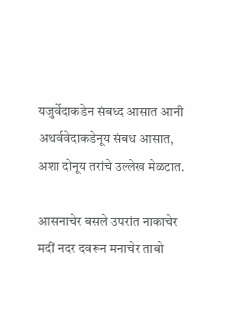यजुर्वेदाकडेन संबध्द आसात आनी अथर्ववेदाकडेनूय संबध आसात, अशा दोनूय तरांचे उल्लेख मेळटात.

आसनाचेर बसले उपरांत नाकाचेर मदीं नदर दवरून मनाचेर ताबो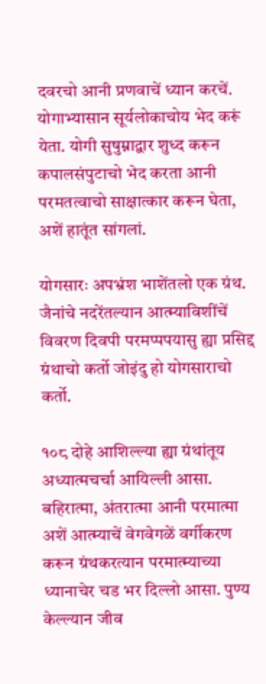दवरचो आनी प्रणवाचें ध्यान करचें. योगाभ्यासान सूर्यलोकाचोय भेद करूं येता. योगी सुषुम्नाद्वार शुध्द करून कपालसंपुटाचो भेद करता आनी परमतत्वाचो साक्षात्कार करून घेता, अशें हातूंत सांगलां.

योगसारः अपभ्रंश भाशेंतलो एक ग्रंथ. जैनांचे नदरेंतल्यान आत्म्याविशींचें विवरण दिवपी परमप्पपयासु ह्या प्रसिद्द ग्रंथाचो कर्तो जोइंदु हो योगसाराचो कर्तो.

१०८ दोहे आशिल्ल्या ह्या ग्रंथांतूय अध्यात्मचर्चा आयिल्ली आसा. बहिरात्मा, अंतरात्मा आनी परमात्मा अशें आत्म्याचें वेगवेगळें वर्गीकरण करून ग्रंथकरत्यान परमात्म्याच्या ध्यानाचेर चड भर दिल्लो आसा. पुण्य केल्ल्यान जीव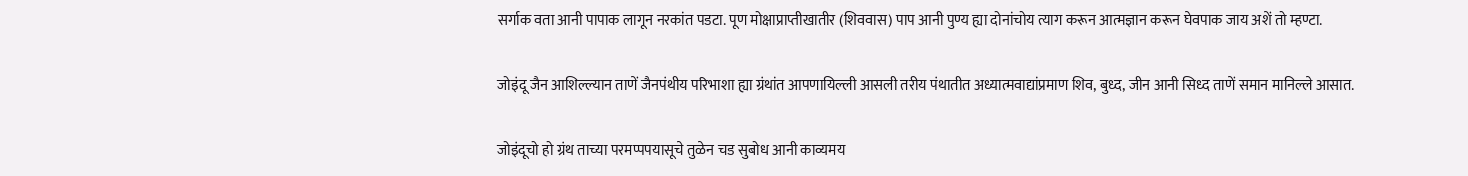सर्गाक वता आनी पापाक लागून नरकांत पडटा. पूण मोक्षाप्राप्तीखातीर (शिववास) पाप आनी पुण्य ह्या दोनांचोय त्याग करून आत्मज्ञान करून घेवपाक जाय अशें तो म्हण्टा.

जोइंदू जैन आशिल्ल्यान ताणें जैनपंथीय परिभाशा ह्या ग्रंथांत आपणायिल्ली आसली तरीय पंथातीत अध्यात्मवाद्यांप्रमाण शिव, बुध्द, जीन आनी सिध्द ताणें समान मानिल्ले आसात.

जोइंदूचो हो ग्रंथ ताच्या परमप्पपयासूचे तुळेन चड सुबोध आनी काव्यमय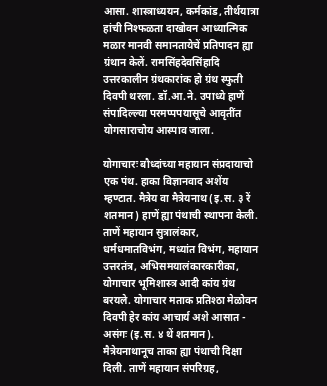आसा. शास्त्राध्ययन, कर्मकांड, तीर्थयात्रा हांची निश्फळता दाखोवन आध्यात्मिक मळार मानवी समानतायेचें प्रतिपादन ह्या ग्रंथान केलें. रामसिंहदेवसिंहादि उत्तरकालीन ग्रंथकारांक हो ग्रंथ स्फुती दिवपी थरला. डॉ.आ.ने. उपाध्ये हाणें संपादिल्ल्या परमप्पपयासूचे आवृतींत योगसाराचोय आस्पाव जाला.

योगाचारः बौध्दांच्या महायान संप्रदायाचो एक पंथ. हाका विज्ञानवाद अशेंय म्हण्टात. मैत्रेय वा मैत्रेयनाथ (इ.स. ३ रें शतमान) हाणें ह्या पंथाची स्थापना केली. ताणें महायान सुत्रालंकार, धर्मधमातविभंग, मध्यांत विभंग, महायान उत्तरतंत्र, अभिसमयालंकारकारीका, योगाचार भूमिशास्त्र आदी कांय ग्रंथ बरयले. योगाचार मताक प्रतिश्ठा मेळोवन दिवपी हेर कांय आचार्य अशे आसात - असंगः (इ.स. ४ थें शतमान). मैत्रेयनाथानूच ताका ह्या पंथाची दिक्षा दिली. ताणें महायान संपरिग्रह,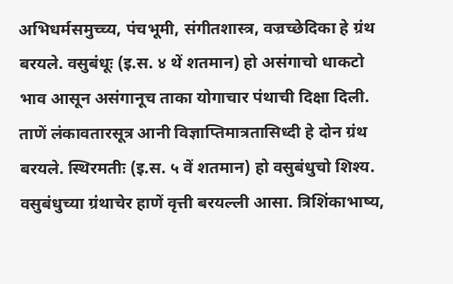अभिधर्मसमुच्च्य, पंचभूमी, संगीतशास्त्र, वज्रच्छेदिका हे ग्रंथ बरयले. वसुबंधूः (इ.स. ४ थें शतमान) हो असंगाचो धाकटो भाव आसून असंगानूच ताका योगाचार पंथाची दिक्षा दिली. ताणें लंकावतारसूत्र आनी विज्ञाप्तिमात्रतासिध्दी हे दोन ग्रंथ बरयले. स्थिरमतीः (इ.स. ५ वें शतमान) हो वसुबंधुचो शिश्य. वसुबंधुच्या ग्रंथाचेर हाणें वृत्ती बरयल्ली आसा. त्रिशिंकाभाष्य,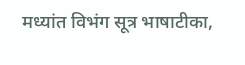मध्यांत विभंग सूत्र भाषाटीका,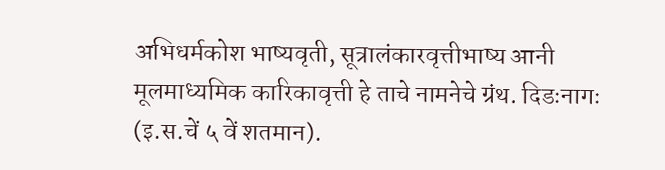अभिधर्मकोश भाष्यवृती, सूत्रालंकारवृत्तीभाष्य आनी मूलमाध्यमिक कारिकावृत्ती हे ताचे नामनेचे ग्रंथ. दिडःनागः (इ.स.चें ५ वें शतमान).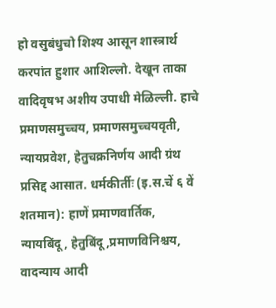हो वसुबंधुचो शिश्य आसून शास्त्रार्थ करपांत हुशार आशिल्लो. देखून ताका वादिवृषभ अशीय उपाधी मेळिल्ली. हाचे प्रमाणसमुच्चय, प्रमाणसमुच्चयवृती, न्यायप्रवेश, हेतुचक्रनिर्णय आदी ग्रंथ प्रसिद्द आसात. धर्मकीर्तीः (इ.स.चें ६ वें शतमान): हाणें प्रमाणवार्तिक, न्यायबिंदू, हेतुबिंदू,प्रमाणविनिश्चय, वादन्याय आदी